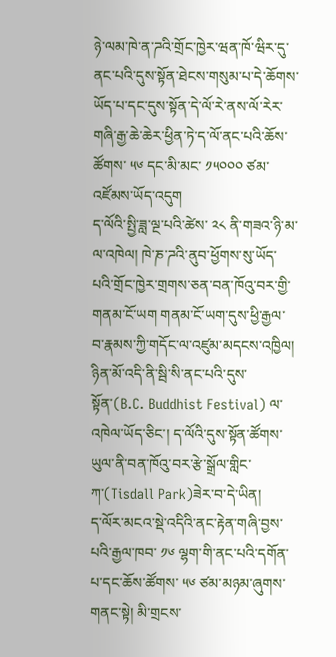ཉེ་ལམ་ཁེ་ན་ཌའི་གྲོང་ཁྱེར་ཝན་ཁོ་ཝིར་དུ་ནང་པའི་དུས་སྟོན་ཐེངས་གསུམ་པ་དེ་ཆོགས་ཡོད་པ་དང་དུས་སྟོན་དེ་ལོ་རེ་ནས་ལོ་རེར་གཞི་རྒྱ་ཆེ་ཆེར་ཕྱིན་ཏེ་ད་ལོ་ནང་པའི་ཆོས་ཚོགས་ ༥༦ དང་མི་མང་ ༡༥༠༠༠ ཙམ་འཛོམས་ཡོད་འདུག
ད་ལོའི་སྤྱི་ཟླ་ལྔ་པའི་ཚེས་ ༢༨ ནི་གཟའ་ཉི་མ་ལ་འཁེལ། ཁེ་ཎ་ཌའི་ནུབ་ཕྱོགས་སུ་ཡོད་པའི་གྲོང་ཁྱེར་གྲགས་ཅན་བན་ཁོའུ་བར་གྱི་གནམ་ངོ་ཡག གནམ་ངོ་ཡག་དུས་ཕྱི་རྒྱལ་བ་རྣམས་ཀྱི་གདོང་ལ་འཛུམ་མདངས་འཁྱིལ། ཉིན་མོ་འདི་ནི་སྦི་སི་ནང་པའི་དུས་སྟོན་(B.C. Buddhist Festival) ལ་འཁེལ་ཡོད་ཅིང་། ད་ལོའི་དུས་སྟོན་ཚོགས་ཡུལ་ནི་བན་ཁོའུ་བར་རྩེ་སྒྲོལ་གླིང་ཀ་(Tisdall Park)ཟེར་བ་དེ་ཡིན།
ད་ལོར་མངའ་སྡེ་འདིའི་ནང་རྟེན་གཞི་བྱས་པའི་རྒྱལ་ཁབ་ ༡༦ ལྷག་གི་ནང་པའི་དགོན་པ་དང་ཆོས་ཚོགས་ ༥༦ ཙམ་མཉམ་ཞུགས་གནང་སྟེ། མི་གྲངས་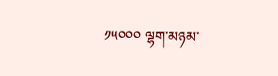༡༥༠༠༠ ལྷག་མཉམ་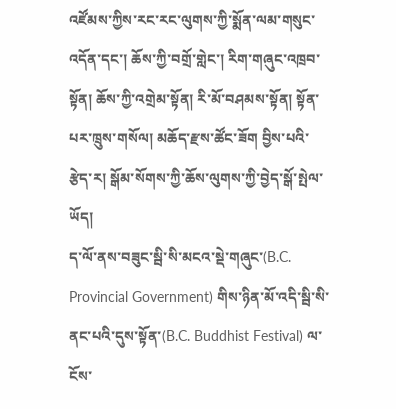འཛོམས་ཀྱིས་རང་རང་ལུགས་ཀྱི་སྨོན་ལམ་གསུང་འདོན་དང་། ཆོས་ཀྱི་བགྲོ་གླེང་། རིག་གཞུང་འཁྲབ་སྟོན། ཆོས་ཀྱི་འགྲེམ་སྟོན། རི་མོ་བཤམས་སྟོན། སྟོན་པར་ཁྲུས་གསོལ། མཆོད་རྫས་ཚོང་ཟོག བྱིས་པའི་རྩེད་ར། སྒོམ་སོགས་ཀྱི་ཆོས་ལུགས་ཀྱི་བྱེད་སྒོ་སྤེལ་ཡོད།
ད་ལོ་ནས་བཟུང་སྦི་སི་མངའ་སྡེ་གཞུང་(B.C. Provincial Government) གིས་ཉིན་མོ་འདི་སྦི་སི་ནང་པའི་དུས་སྟོན་(B.C. Buddhist Festival) ལ་ངོས་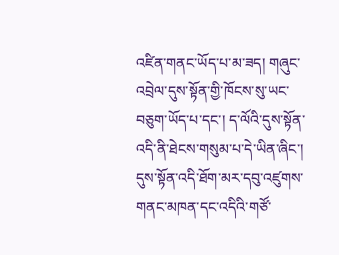འཛིན་གནང་ཡོད་པ་མ་ཟད། གཞུང་འབྲེལ་དུས་སྟོན་གྱི་ཁོངས་སུ་ཡང་བཅུག་ཡོད་པ་དང་། ད་ལོའི་དུས་སྟོན་འདི་ནི་ཐེངས་གསུམ་པ་དེ་ཡིན་ཞིང་། དུས་སྟོན་འདི་ཐོག་མར་དབུ་འཛུགས་གནང་མཁན་དང་འདིའི་གཙོ་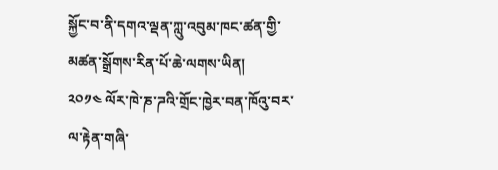སྐྱོང་བ་ནི་དགའ་ལྡན་ཀླུ་འབུམ་ཁང་ཚན་གྱི་མཚན་སྒྲོགས་རིན་པོ་ཆེ་ལགས་ཡིན།
༢༠༡༤ ལོར་ཁེ་ཎ་ཌའི་གྲོང་ཁྱེར་བན་ཁོའུ་བར་ལ་རྟེན་གཞི་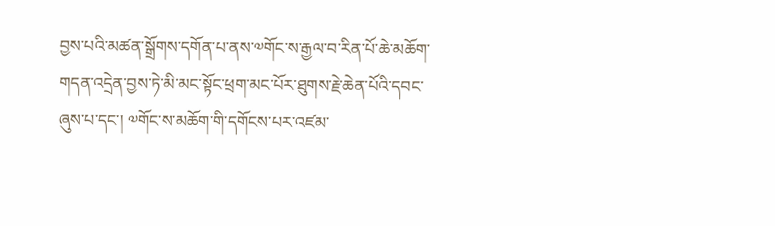བྱས་པའི་མཚན་སྒྲོགས་དགོན་པ་ནས་༧གོང་ས་རྒྱལ་བ་རིན་པོ་ཆེ་མཆོག་གདན་འདྲེན་བྱས་ཏེ་མི་མང་སྟོང་ཕྲག་མང་པོར་ཐུགས་རྗེ་ཆེན་པོའི་དབང་ཞུས་པ་དང་། ༧གོང་ས་མཆོག་གི་དགོངས་པར་འཛམ་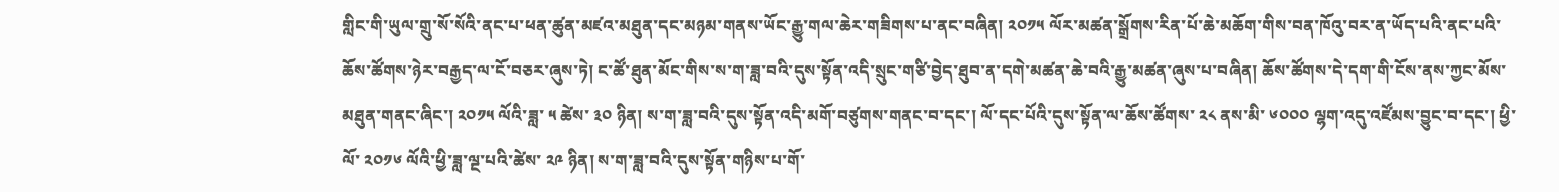གླིང་གི་ཡུལ་གྲུ་སོ་སོའི་ནང་པ་ཕན་ཚུན་མཛའ་མཐུན་དང་མཉམ་གནས་ཡོང་རྒྱུ་གལ་ཆེར་གཟིགས་པ་ནང་བཞིན། ༢༠༡༥ ལོར་མཚན་སྒྲོགས་རིན་པོ་ཆེ་མཆོག་གིས་བན་ཁོའུ་བར་ན་ཡོད་པའི་ནང་པའི་ཆོས་ཚོགས་ཉེར་བརྒྱད་ལ་ངོ་བཅར་ཞུས་ཏེ། ང་ཚོ་ཐུན་མོང་གིས་ས་ག་ཟླ་བའི་དུས་སྟོན་འདི་སྲུང་གཙི་བྱེད་ཐུབ་ན་དགེ་མཚན་ཆེ་བའི་རྒྱུ་མཚན་ཞུས་པ་བཞིན། ཆོས་ཚོགས་དེ་དག་གི་ངོས་ནས་ཀྱང་མོས་མཐུན་གནང་ཞིང་། ༢༠༡༥ ལོའི་ཟླ་ ༥ ཚེས་ ༣༠ ཉིན། ས་ག་ཟླ་བའི་དུས་སྟོན་འདི་མགོ་བཙུགས་གནང་བ་དང་། ལོ་དང་པོའི་དུས་སྟོན་ལ་ཆོས་ཚོགས་ ༢༨ ནས་མི་ ༦༠༠༠ ལྷག་འདུ་འཛོམས་བྱུང་བ་དང་། ཕྱི་ལོ་ ༢༠༡༦ ལོའི་ཕྱི་ཟླ་ལྔ་པའི་ཚེས་ ༢༩ ཉིན། ས་ག་ཟླ་བའི་དུས་སྟོན་གཉིས་པ་གོ་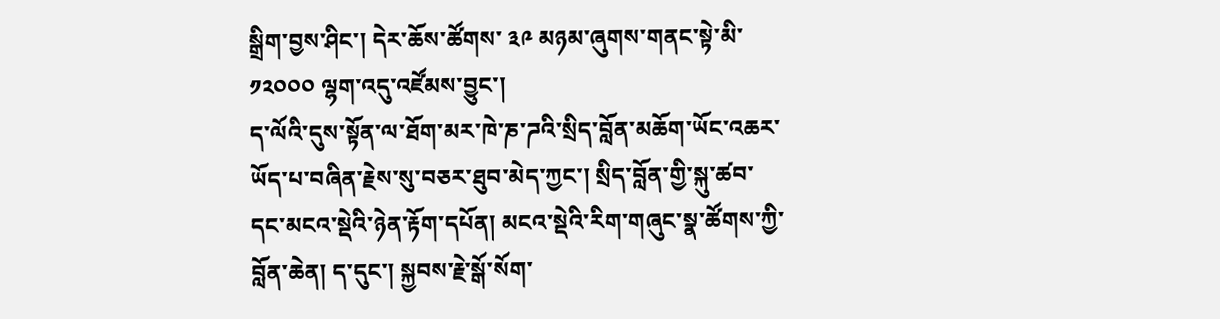སྒྲིག་བྱས་ཤིང་། དེར་ཆོས་ཚོགས་ ༣༩ མཉམ་ཞུགས་གནང་སྟེ་མི་ ༡༢༠༠༠ ལྷག་འདུ་འཛོམས་བྱུང་།
ད་ལོའི་དུས་སྟོན་ལ་ཐོག་མར་ཁེ་ཎ་ཌའི་སྲིད་བློན་མཆོག་ཡོང་འཆར་ཡོད་པ་བཞིན་རྗེས་སུ་བཅར་ཐུབ་མེད་ཀྱང་། སྲིད་བློན་གྱི་སྐུ་ཚབ་དང་མངའ་སྡེའི་ཉེན་རྟོག་དཔོན། མངའ་སྡེའི་རིག་གཞུང་སྣ་ཚོགས་ཀྱི་བློན་ཆེན། ད་དུང་། སྐྱབས་རྗེ་སྒོ་སོག་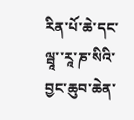རིན་པོ་ཆེ་དང་ལྦཱ་་རཱ་ཎ་སིའི་བྱང་ཆུབ་ཆེན་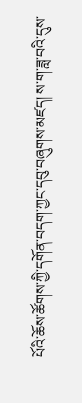པོའི་ཆོས་ཚོགས་ཀྱི་དགོན་བདག་ཀྱང་དབུ་བཞུགས་མཛད། ས་ག་ཟླ་བའི་དུས་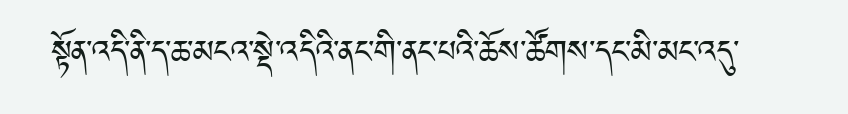སྟོན་འདི་ནི་ད་ཆ་མངའ་སྡེ་འདིའི་ནང་གི་ནང་པའི་ཆོས་ཚོགས་དང་མི་མང་འདུ་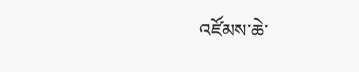འཛོམས་ཆེ་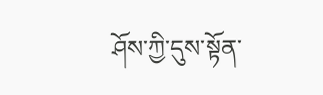ཤོས་ཀྱི་དུས་སྟོན་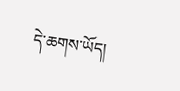དེ་ཆགས་ཡོད།